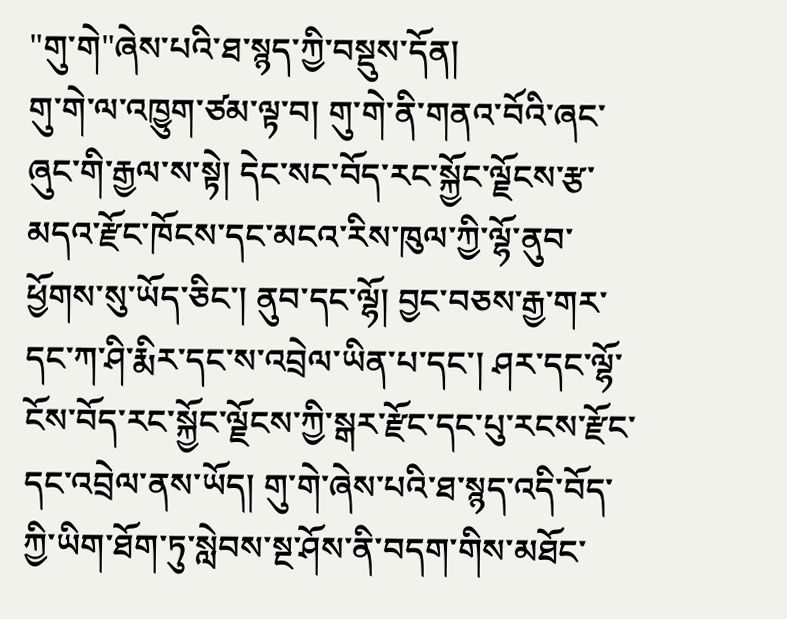"གུ་གེ"ཞེས་པའི་ཐ་སྙད་ཀྱི་བསྡུས་དོན།
གུ་གེ་ལ་འཁྱུག་ཙམ་ལྟ་བ། གུ་གེ་ནི་གནའ་བོའི་ཞང་ཞུང་གི་རྒྱལ་ས་སྟེ། དེང་སང་བོད་རང་སྐྱོང་ལྗོངས་རྩ་མདའ་རྫོང་ཁོངས་དང་མངའ་རིས་ཁུལ་ཀྱི་ལྷོ་ནུབ་ཕྱོགས་སུ་ཡོད་ཅིང་། ནུབ་དང་ལྷོ། བྱང་བཅས་རྒྱ་གར་དང་ཀ་ཤི་རྨིར་དང་ས་འབྲེལ་ཡིན་པ་དང་། ཤར་དང་ལྷོ་ངོས་བོད་རང་སྐྱོང་ལྗོངས་ཀྱི་སྒར་རྫོང་དང་པུ་རངས་རྫོང་དང་འབྲེལ་ནས་ཡོད། གུ་གེ་ཞེས་པའི་ཐ་སྙད་འདི་བོད་ཀྱི་ཡིག་ཐོག་ཏུ་སླེབས་སྔ་ཤོས་ནི་བདག་གིས་མཐོང་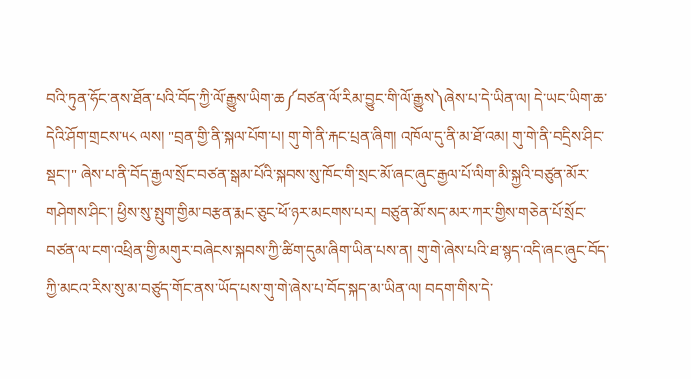བའི་ཏུན་ཧོང་ནས་ཐོན་པའི་བོད་ཀྱི་ལོ་རྒྱུས་ཡིག་ཆ༼བཙན་ལོ་རིམ་བྱུང་གི་ལོ་རྒྱུས༽ཞེས་པ་དེ་ཡིན་ལ། དེ་ཡང་ཡིག་ཆ་དེའི་ཤོག་གྲངས་༥༨ ལས། "བྲན་གྱི་ནི་སྐལ་པོག་པ། གུ་གེ་ནི་རྐང་པྲན་ཞིག། འཁོལ་དུ་ནི་མ་ཐོ་འམ། གུ་གེ་ནི་བདྲིས་ཤིང་སྡང་།" ཞེས་པ་ནི་བོད་རྒྱལ་སྲོང་བཙན་སྒམ་པོའི་སྐབས་སུ་ཁོང་གི་སྲང་མོ་ཞང་ཞུང་རྒྱལ་པོ་ལིག་མི་སྐྱའི་བཙུན་མོར་གཤེགས་ཤིང་། ཕྱིས་སུ་སྤུག་གྱིམ་བརྩན་རྨང་ཅུང་ཕོ་ཉར་མངགས་པར། བཙུན་མོ་སད་མར་ཀར་གྱིས་གཅེན་པོ་སྲོང་བཙན་ལ་ངག་འཕྲིན་གྱི་མགུར་བཞེངས་སྐབས་ཀྱི་ཚིག་དུམ་ཞིག་ཡིན་པས་ན། གུ་གེ་ཞེས་པའི་ཐ་སྙད་འདི་ཞང་ཞུང་བོད་ཀྱི་མངའ་རིས་སུ་མ་བཙུད་གོང་ནས་ཡོད་པས་གུ་གེ་ཞེས་པ་བོད་སྐད་མ་ཡིན་ལ། བདག་གིས་དེ་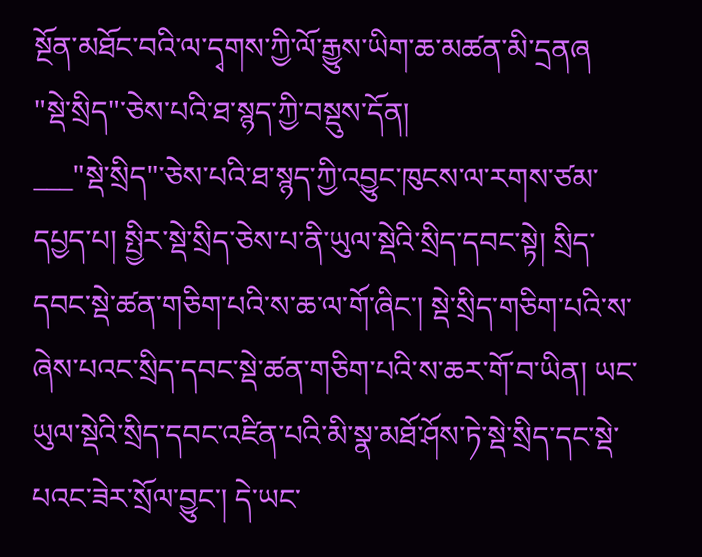སྔོན་མཐོང་བའི་ལ་དྭགས་ཀྱི་ལོ་རྒྱུས་ཡིག་ཆ་མཚན་མི་དྲནཞ
"སྡེ་སྲིད"་ཅེས་པའི་ཐ་སྙད་ཀྱི་བསྡུས་དོན།
___"སྡེ་སྲིད"་ཅེས་པའི་ཐ་སྙད་ཀྱི་འབྱུང་ཁུངས་ལ་རགས་ཙམ་དཔྱད་པ། སྤྱིར་སྡེ་སྲིད་ཅེས་པ་ནི་ཡུལ་སྡེའི་སྲིད་དབང་སྟེ། སྲིད་དབང་སྡེ་ཚན་གཅིག་པའི་ས་ཆ་ལ་གོ་ཞིང་། སྡེ་སྲིད་གཅིག་པའི་ས་ཞེས་པའང་སྲིད་དབང་སྡེ་ཚན་གཅིག་པའི་ས་ཆར་གོ་བ་ཡིན། ཡང་ཡུལ་སྡེའི་སྲིད་དབང་འཛིན་པའི་མི་སྣ་མཐོ་ཤོས་ཏེ་སྡེ་སྲིད་དང་སྡེ་པའང་ཟེར་སྲོལ་བྱུང་། དེ་ཡང་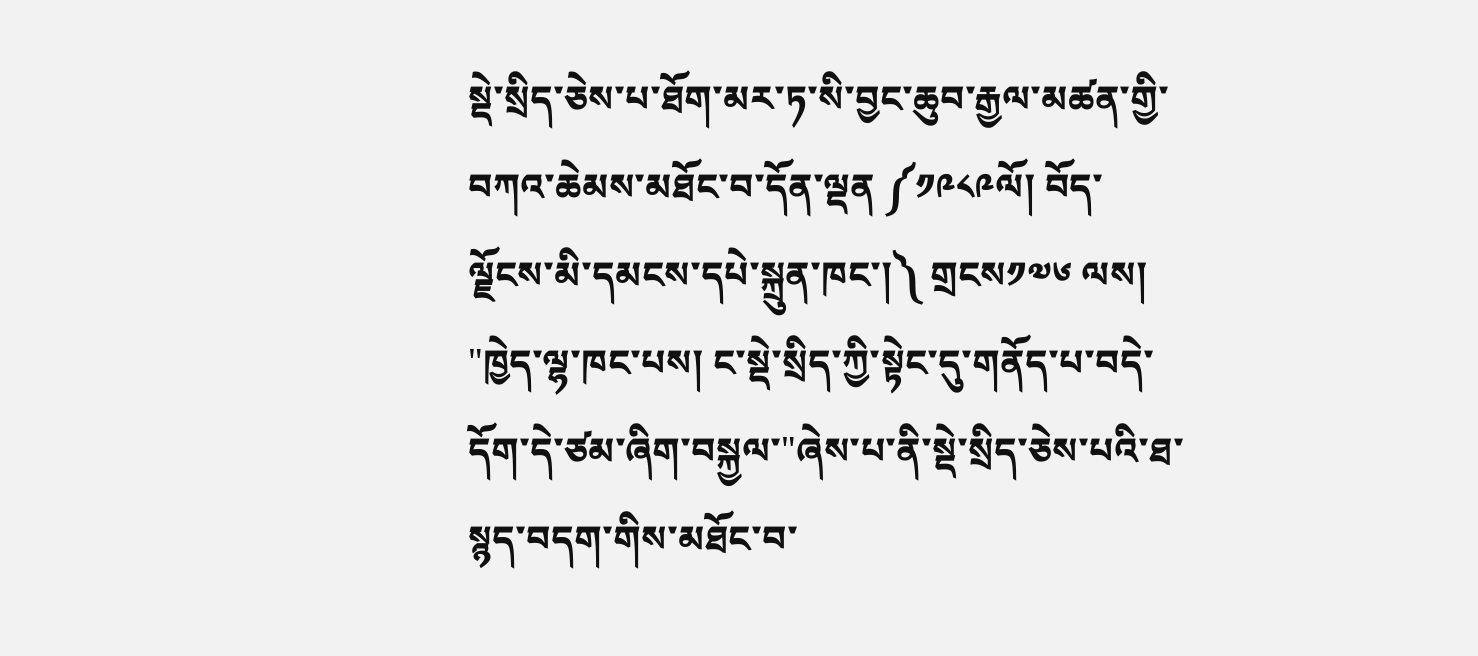སྡེ་སྲིད་ཅེས་པ་ཐོག་མར་ཏ་སི་བྱང་ཆུབ་རྒྱལ་མཚན་གྱི་བཀའ་ཆེམས་མཐོང་བ་དོན་ལྡན ༼༡༩༨༩ལོ། བོད་ལྗོངས་མི་དམངས་དཔེ་སྐྲུན་ཁང་།༽ གྲངས༡༧༦ ལས། "ཁྱེད་ལྷ་ཁང་པས། ང་སྡེ་སྲིད་ཀྱི་སྟེང་དུ་གནོད་པ་བདེ་དོག་དེ་ཙམ་ཞིག་བསྐྱལ་"ཞེས་པ་ནི་སྡེ་སྲིད་ཅེས་པའི་ཐ་སྙད་བདག་གིས་མཐོང་བ་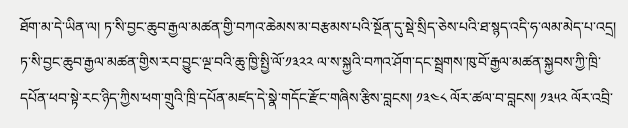ཐོག་མ་དེ་ཡིན་ལ། ཏ་སི་བྱང་ཆུབ་རྒྱལ་མཚན་གྱི་བཀའ་ཆེམས་མ་བརྩམས་པའི་སྔོན་དུ་སྡེ་སྲིད་ཅེས་པའི་ཐ་སྙད་འདི་ཧ་ལམ་མེད་པ་འདྲ། ཏ་སི་བྱང་ཆུབ་རྒྱལ་མཚན་གྱིས་རབ་བྱུང་ལྔ་བའི་ཆུ་ཁྱི་སྤྱི་ལོ་༡༣༢༢ ལ་ས་སྐྱའི་བཀའ་ཤོག་དང་སྦྲགས་ཁུ་བོ་རྒྱལ་མཚན་སྐྱབས་ཀྱི་ཁྲི་དཔོན་ཕབ་སྟེ་རང་ཉིད་ཀྱིས་ཕག་གྲུའི་ཁྲི་དཔོན་མཛད་དེ་སྣེ་གདོང་རྫོང་གཞིས་རྩིས་བླངས། ༡༣༤༨ ལོར་ཚལ་བ་བླངས། ༡༣༥༢ ལོར་འབྲི་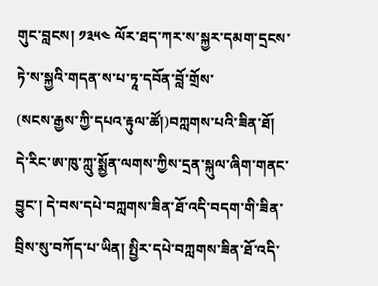གུང་བླངས། ༡༣༥༤ ལོར་ཐད་ཀར་ས་སྐྱར་དམག་དྲངས་ཏེ་ས་སྐྱའི་གདན་ས་པ་ཏཱ་དབོན་བློ་གྲོས་
(སངས་རྒྱས་ཀྱི་དཔའ་རྟུལ་ཚོ།)བཀླགས་པའི་ཟིན་ཐོ།
དེ་རིང་ཨ་ཁུ་ཀླུ་སྨྱོན་ལགས་ཀྱིས་དྲན་སྐུལ་ཞིག་གནང་བྱུང་། དེ་བས་དཔེ་བཀླགས་ཟིན་ཐོ་འདི་བདག་གི་ཟིན་བྲིས་སུ་བཀོད་པ་ཡིན། སྤྱིར་དཔེ་བཀླགས་ཟིན་ཐོ་འདི་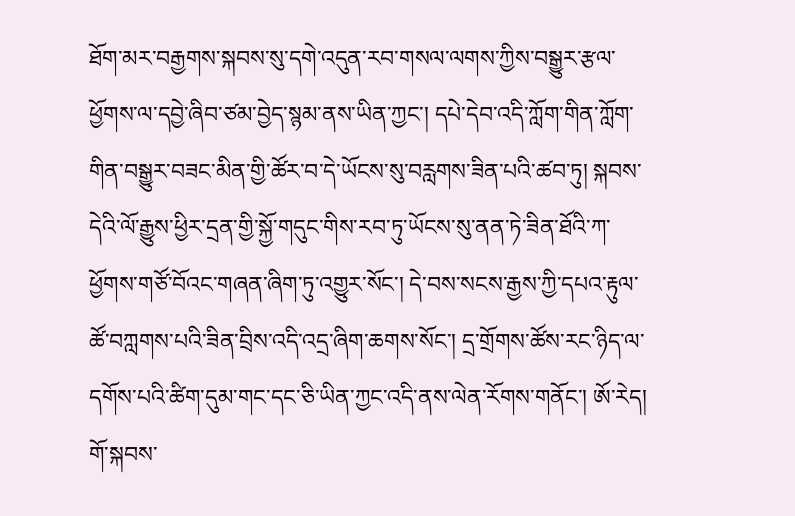ཐོག་མར་བརྒྱགས་སྐབས་སུ་དགེ་འདུན་རབ་གསལ་ལགས་ཀྱིས་བསྒྱུར་རྩལ་ཕྱོགས་ལ་དབྱེ་ཞིབ་ཙམ་བྱེད་སྙམ་ནས་ཡིན་ཀྱང་། དཔེ་དེབ་འདི་ཀློག་གིན་ཀློག་གིན་བསྒྱུར་བཟང་མིན་གྱི་ཚོར་བ་དེ་ཡོངས་སུ་བརླགས་ཟིན་པའི་ཚབ་ཏུ། སྐབས་དེའི་ལོ་རྒྱུས་ཕྱིར་དྲན་གྱི་སྐྱོ་གདུང་གིས་རབ་ཏུ་ཡོངས་སུ་ནན་ཏེ་ཟིན་ཐོའི་ཀ་ཕྱོགས་གཙོ་བོའང་གཞན་ཞིག་ཏུ་འགྱུར་སོང་། དེ་བས་སངས་རྒྱས་ཀྱི་དཔའ་རྟུལ་ཚོ་བཀླགས་པའི་ཟིན་བྲིས་འདི་འདྲ་ཞིག་ཆགས་སོང་། དྲ་གྲོགས་ཚོས་རང་ཉིད་ལ་དགོས་པའི་ཚིག་དུམ་གང་དང་ཅི་ཡིན་ཀྱང་འདི་ནས་ལེན་རོགས་གནོང་། ཨོ་རེད། གོ་སྐབས་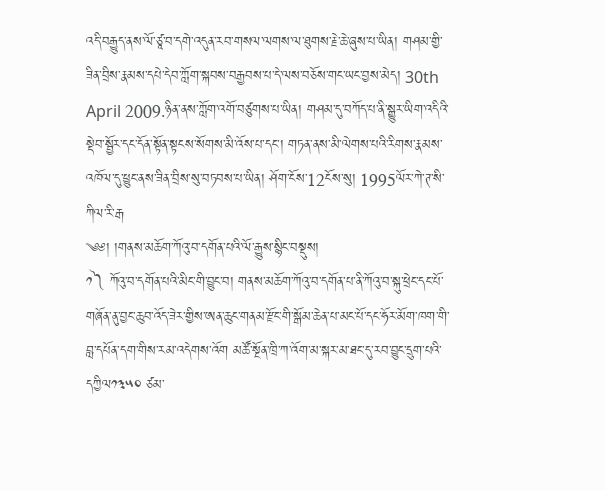འདི་བརྒྱུད་ནས་ལོ་ཙཱ་བ་དགེ་འདུན་རབ་གསལ་ལགས་ལ་ཐུགས་རྗེ་ཆེ་ཞུས་པ་ཡིན། གཤམ་གྱི་ཟིན་བྲིས་རྣམས་དཔེ་དེབ་ཀློག་སྐབས་བརྒྱབས་པ་དེ་ལས་བཅོས་གང་ཡང་བྱས་མེད། 30th April 2009.ཉིན་ནས་ཀློག་འགོ་བཙུགས་པ་ཡིན། གཤམ་དུ་བཀོད་པ་ནི་སྒྱུར་ཡིག་འདིའི་སྡེབ་སྦྱོར་དང་དོན་སྟོན་སྟངས་སོགས་མི་འོས་པ་དང་། གཏན་ནས་མི་ལེགས་པའི་རིགས་རྣམས་འཁོལ་དུ་ཕྱུང་ནས་ཟིན་བྲིས་སུ་བཏབས་པ་ཡིན། ཤོག་ངོས་12ངོས་སུ། 1995ལོར་ཀེ་ཊ་སི་ཀིལ་རི་རྒ
༄༅། །གནས་མཆོག་ཀོའུ་བ་དགོན་པའི་ལོ་རྒྱུས་སྙིང་བསྡུས།
༡༽ ཀོའུ་བ་དགོན་པའི་མིང་གི་བྱུང་བ། གནས་མཆོག་ཀོའུ་བ་དགོན་པ་ནི་ཀོའུ་བ་སྐུ་ཕྲེང་དང་པོ་གཞོན་ནུ་བྱང་ཆུབ་འོད་ཟེར་གྱིས་ཨན་ཆུང་གནམ་རྫོང་གི་སྒོམ་ཆེན་པ་མང་པོ་དང་ཧོར་མོག་ཁག་གི་བླ་དཔོན་དག་གིས་རམ་འདེགས་འོག མཚོ་སྔོན་ཁྲི་ཀ་འོག་མ་སྐར་མ་ཐང་དུ་རབ་བྱུང་དྲུག་པའི་དཀྱིལ༡༣༥༠ ཙམ་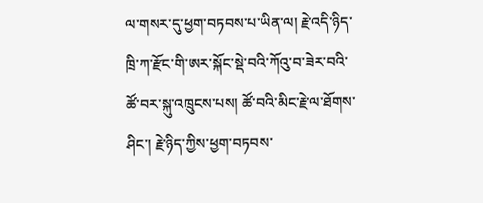ལ་གསར་དུ་ཕྱག་བཏབས་པ་ཡིན་ལ། རྗེ་འདི་ཉིད་ཁྲི་ཀ་རྫོང་གི་ཨར་སྐོང་སྡེ་བའི་ཀོའུ་བ་ཟེར་བའི་ཚོ་བར་སྐུ་འཁྲུངས་པས། ཚོ་བའི་མིང་རྗེ་ལ་ཐོགས་ཤིང་། རྗེ་ཉིད་ཀྱིས་ཕྱག་བཏབས་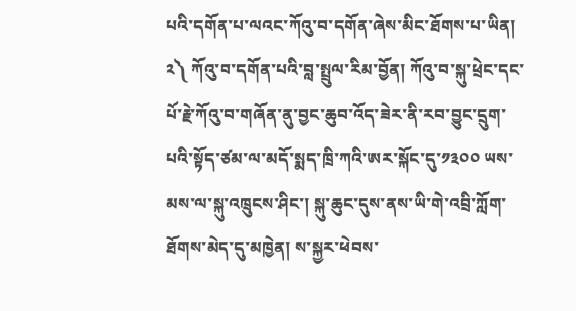པའི་དགོན་པ་ལའང་ཀོའུ་བ་དགོན་ཞེས་མིང་ཐོགས་པ་ཡིན། ༢༽ ཀོའུ་བ་དགོན་པའི་བླ་སྤྲུལ་རིམ་བྱོན། ཀོའུ་བ་སྐུ་ཕྲེང་དང་པོ་རྗེ་ཀོའུ་བ་གཞོན་ནུ་བྱང་ཆུབ་འོད་ཟེར་ནི་རབ་བྱུང་དྲུག་པའི་སྟོད་ཙམ་ལ་མདོ་སྨད་ཁྲི་ཀའི་ཨར་སྐོང་དུ་༡༣༠༠ ཡས་མས་ལ་སྐུ་འཁྲུངས་ཤིང་། སྐུ་ཆུང་དུས་ནས་ཡི་གེ་འབྲི་ཀློག་ཐོགས་མེད་དུ་མཁྱེན། ས་སྐྱར་ཕེབས་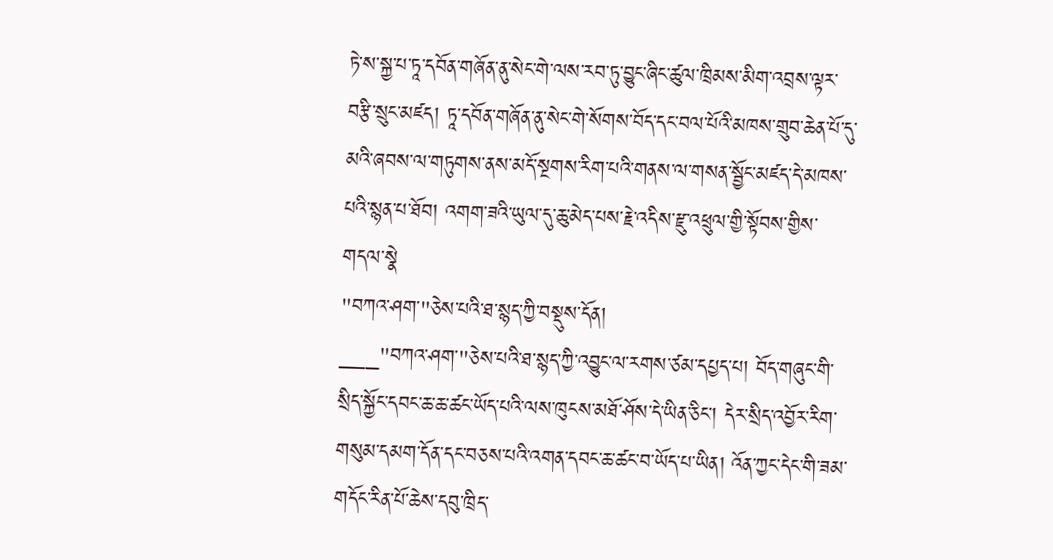ཏེ་ས་སྐྱ་པ་ཏཱ་དབོན་གཞོན་ནུ་སེང་གེ་ལས་རབ་ཏུ་བྱུང་ཞིང་ཚུལ་ཁྲིམས་མིག་འབྲས་ལྟར་བརྩི་སྲུང་མཛད། ཏཱ་དབོན་གཞོན་ནུ་སེང་གེ་སོགས་བོད་དང་བལ་པོའི་མཁས་གྲུབ་ཆེན་པོ་དུ་མའི་ཞབས་ལ་གཏུགས་ནས་མདོ་སྔགས་རིག་པའི་གནས་ལ་གསན་སྦྱོང་མཛད་དེ་མཁས་པའི་སྙན་པ་ཐོབ། འགག་ཟའི་ཡུལ་དུ་ཆུ་མེད་པས་རྗེ་འདིས་རྫུ་འཕྲུལ་གྱི་སྟོབས་གྱིས་གདལ་སྣེ
"བཀའ་ཤག་"ཅེས་པའི་ཐ་སྙད་ཀྱི་བསྡུས་དོན།
___"བཀའ་ཤག་"ཅེས་པའི་ཐ་སྙད་ཀྱི་འབྱུང་ལ་རགས་ཙམ་དཔྱད་པ། བོད་གཞུང་གི་སྲིད་སྐྱོང་དབང་ཆ་ཆ་ཚང་ཡོད་པའི་ལས་ཁུངས་མཐོ་ཤོས་དེ་ཡིན་ཅིང་། དེར་སྲིད་འབྱོར་རིག་གསུམ་དམག་དོན་དང་བཅས་པའི་འགན་དབང་ཆ་ཚང་བ་ཡོད་པ་ཡིན། འོན་ཀྱང་དེང་གི་ཟམ་གདོང་རིན་པོ་ཆེས་དབུ་ཁྲིད་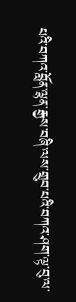པའི་བཀའ་བློན་ལྷན་རྒྱས་བཞི་ལས་གྲུབ་པའི་བཀའ་ཤག་ལྟ་བུ་ལ་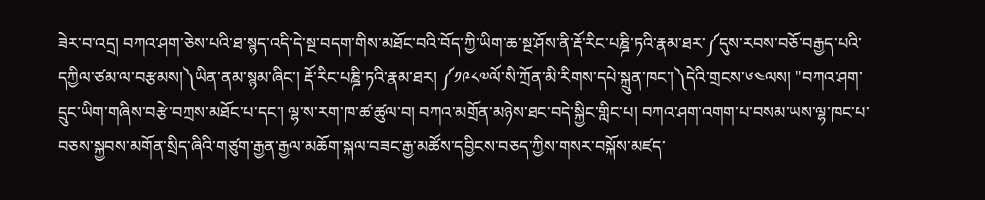ཟེར་བ་འདྲ། བཀའ་ཤག་ཅེས་པའི་ཐ་སྙད་འདི་དེ་སྔ་བདག་གིས་མཐོང་བའི་བོད་ཀྱི་ཡིག་ཆ་སྔ་ཤོས་ནི་རྡོ་རིང་པཎྜི་ཏའི་རྣམ་ཐར་༼དུས་རབས་བཅོ་བརྒྱད་པའི་དཀྱིལ་ཙམ་ལ་བརྩམས།༽ཡིན་ནམ་སྙམ་ཞིང་། རྡོ་རིང་པཎྜི་ཏའི་རྣམ་ཐར། ༼༡༩༨༧ལོ་སི་ཀྲོན་མི་རིགས་དཔེ་སྐྲུན་ཁང་།༽དེའི་གྲངས་༦༤ལས། "བཀའ་ཤག་དྲུང་ཡིག་གཞིས་བརྩེ་བཀྲས་མཐོང་པ་དང་། ལྷ་ས་རག་ཁ་ཚ་ཚུལ་བ། བཀའ་མགྲོན་མཉེས་ཐང་བདེ་སྐྱིང་གླིང་པ། བཀའ་ཤག་འགག་པ་བསམ་ཡས་ལྷ་ཁང་པ་བཅས་སྐྱབས་མགོན་སྲིད་ཞིའི་གཙུག་རྒྱན་རྒྱལ་མཆོག་སྐལ་བཟང་རྒྱ་མཚོས་དབྱིངས་བཅད་ཀྱིས་གསར་བསྐོས་མཛད་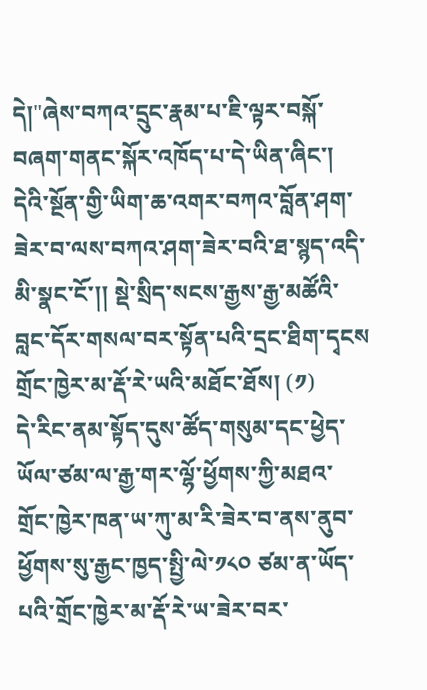དེ།"ཞེས་བཀའ་དྲུང་རྣམ་པ་ཇི་ལྟར་བསྐོ་བཞག་གནང་སྐོར་འཁོད་པ་དེ་ཡིན་ཞིང་། དེའི་སྔོན་གྱི་ཡིག་ཆ་འགར་བཀའ་བློན་ཤག་ཟེར་བ་ལས་བཀའ་ཤག་ཟེར་བའི་ཐ་སྙད་འདི་མི་སྣང་ངོ་།། སྡེ་སྲིད་སངས་རྒྱས་རྒྱ་མཚོའི་བླང་དོར་གསལ་བར་སྟོན་པའི་དྲང་ཐིག་དྭངས
གྲོང་ཁྱེར་མ་རྡོ་རེ་ཡའི་མཐོང་ཐོས། (༡)
དེ་རིང་ནམ་སྟོད་དུས་ཚོད་གསུམ་དང་ཕྱེད་ཡོལ་ཙམ་ལ་རྒྱ་གར་ལྷོ་ཕྱོགས་ཀྱི་མཐའ་གྲོང་ཁྱེར་ཁན་ཡ་ཀུ་མ་རི་ཟེར་བ་ནས་ནུབ་ཕྱོགས་སུ་རྒྱང་ཁྱད་སྤྱི་ལེ་༡༨༠ ཙམ་ན་ཡོད་པའི་གྲོང་ཁྱེར་མ་རྡོ་རེ་ཡ་ཟེར་བར་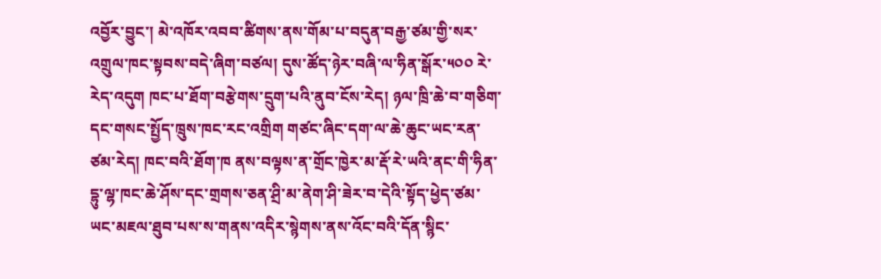འབྱོར་བྱུང་། མེ་འཁོར་འབབ་ཚིགས་ནས་གོམ་པ་བདུན་བརྒྱ་ཙམ་གྱི་སར་འགྲུལ་ཁང་སྟབས་བདེ་ཞིག་བཙལ། དུས་ཚོད་ཉེར་བཞི་ལ་ཧིན་སྒོར་༥༠༠ རེ་རེད་འདུག ཁང་པ་ཐོག་བརྩེགས་དྲུག་པའི་ནུབ་ངོས་རེད། ཉལ་ཁྲི་ཆེ་བ་གཅིག་དང་གསང་སྤྱོད་ཁྲུས་ཁང་རང་འགྲིག གཙང་ཞིང་དག་ལ་ཆེ་ཆུང་ཡང་རན་ཙམ་རེད། ཁང་བའི་ཐོག་ཁ ནས་བལྟས་ན་གྲོང་ཁྱེར་མ་རྡོ་རེ་ཡའི་ནང་གི་ཧིན་དྷུ་ལྷ་ཁང་ཆེ་ཤོས་དང་གྲགས་ཅན་ཤྲི་མ་ནེག་ཤི་ཟེར་བ་དེའི་སྟོད་ཕྱེད་ཙམ་ཡང་མཇལ་ཐུབ་པས་ས་གནས་འདིར་སྙེགས་ནས་འོང་བའི་དོན་སྙིང་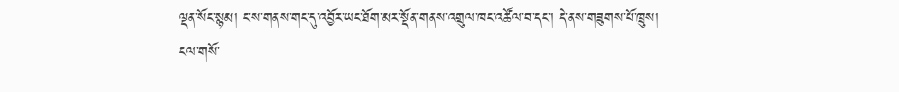ལྡན་སོང་སྙམ། ང་ས་གནས་གང་དུ་འབྱོར་ཡང་ཐོག་མར་སྡོན་གནས་འགྲུལ་ཁང་འཚོལ་བ་དང་། དེ་ནས་གཟུགས་པོ་ཁྲུས། ངལ་གསོ་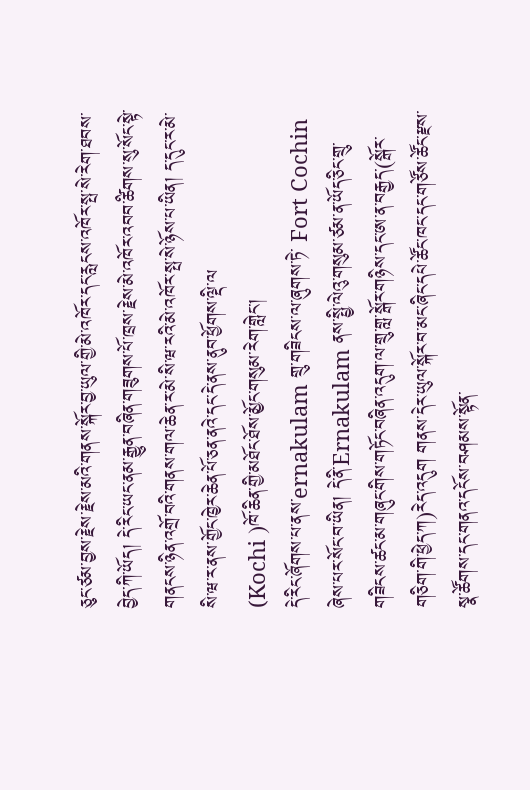ཅུང་ཙམ་བྱས་རྗེས་རྗེས་མའི་གནས་སྐོར་བྱ་ཡུལ་གྱི་མེ་འཁོར་དང་རླངས་འཁོར་སྤ་སེ་རེག་ཐབས་བྱེད་ཀི་ཡོད། དེ་རིང་ཡང་ནམ་རྒྱུན་བཞིན་གཟུགས་པོ་ཁྲས་རྗེས་མེ་འཁོར་འབབ་ཚིགས་སུ་སོང་སྟེ་གནངས་ཉིན་འགྲོ་བའི་གནས་གལ་ཆེན་ར་མེ་སི་ཝ་རའི་མེ་འཁོར་སྤ་སེ་ཉོས་པ་ཡིན། ད་དུང་ར་མེ་སི་ཝ་ར་ནས་གྱོང་ཁྱེར་ཆེན་པོ་ཅན་ནའེ་དང་དེ་ནས་ནུབ་ཕྱོགས་ལྡི་ལ
(Kochi )ཁོ་ཆིན་གྱི་མཐོང་ཐོས་མྱོང་གསུམ་རེག་གླེང་།
དེ་རིང་ཞོགས་པ་ནས་ernakulam གྲུ་གཟིངས་ལ་ཞུགས་ཏེ་ Fort Cochin ཞེས་པར་སོང་བ་ཡིན། དེ་ནི་Ernakulam ནས་སྤྱི་ལེའུ་གསུམ་ཙམ་ན་ཡོད་ཅིང་གྲུ་གཟིངས་ཚང་མ་གཞུང་གིས་གཏོང་བཞིན་འདུག་ལ་གྲུ་གླ་སྒོར་གཉིས་དང་ཨ་ན་བརྒྱད་(སྒོར་གཅིག་གི་ཕྱེད་ཀ)རེད་འདུག གནས་དེར་ཡུལ་སྐོར་བ་མང་ཞིང་དཔེ་ཚོང་ཁང་དང་གཙོས་ཚོང་རྫས་སྣ་ཚོགས་དང་གནའ་དངོས་བཤམས་སྟོན་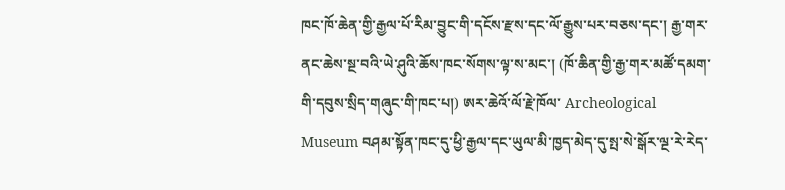ཁང་ཁོ་ཆེན་གྱི་རྒྱལ་པོ་རིམ་བྱུང་གི་དངོས་རྫས་དང་ལོ་རྒྱུས་པར་བཅས་དང་། རྒྱ་གར་ནང་ཆེས་སྔ་བའི་ཡེ་ཤུའི་ཆོས་ཁང་སོགས་ལྟ་ས་མང་། (ཁོ་ཆིན་གྱི་རྒྱ་གར་མཚོ་དམག་གི་དབུས་སྲིད་གཞུང་གི་ཁང་པ།) ཨར་ཆེའོ་ལོ་རྗེ་ཁོལ་ Archeological Museum བཤམ་སྟོན་ཁང་དུ་ཕྱི་རྒྱལ་དང་ཡུལ་མི་ཁྱད་མེད་དུ་སྤ་སེ་སྒོར་ལྔ་རེ་རེད་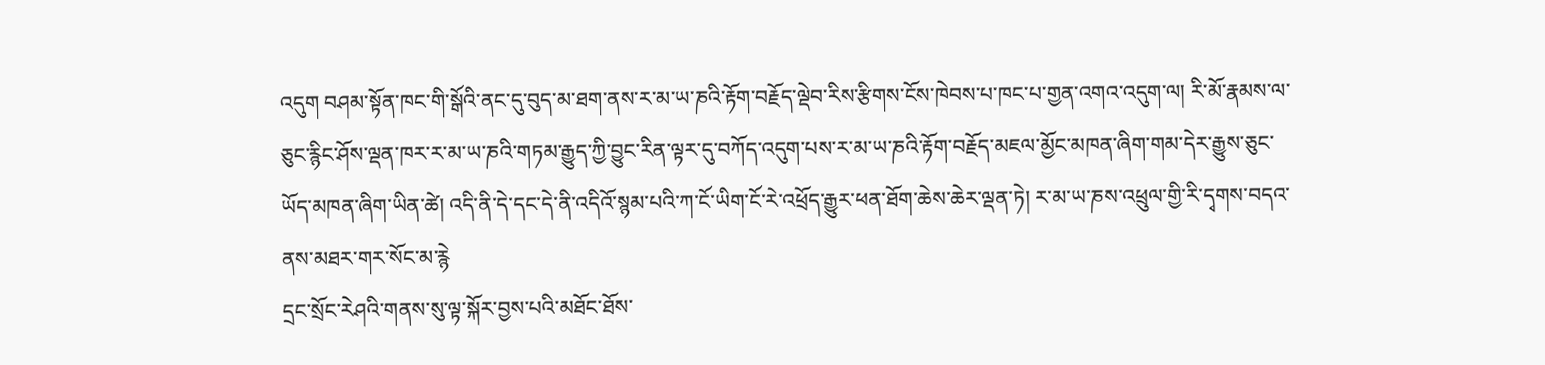འདུག བཤམ་སྟོན་ཁང་གི་སྒོའི་ནང་དུ་བུད་མ་ཐག་ནས་ར་མ་ཡ་ཎའི་རྟོག་བརྗོད་ལྡེབ་རིས་རྩིགས་ངོས་ཁེབས་པ་ཁང་པ་གྱན་འགའ་འདུག་ལ། རི་མོ་རྣམས་ལ་ཅུང་རྙིང་ཤོས་ལྡན་ཁར་ར་མ་ཡ་ཎའི་གཏམ་རྒྱུད་ཀྱི་བྱུང་རིན་ལྟར་དུ་བཀོད་འདུག་པས་ར་མ་ཡ་ཎའི་རྟོག་བརྗོད་མཇལ་མྱོང་མཁན་ཞིག་གམ་དེར་རྒྱུས་ཅུང་ཡོད་མཁན་ཞིག་ཡིན་ཚེ། འདི་ནི་དེ་དང་དེ་ནི་འདིའོ་སྙམ་པའི་ཀ་ངོ་ཡིག་ངོ་རེ་འཕྲོད་རྒྱུར་ཕན་ཐོག་ཆེས་ཆེར་ལྡན་ཏེ། ར་མ་ཡ་ཎས་འཕྲུལ་གྱི་རི་དྭགས་བདའ་ནས་མཐར་གར་སོང་མ་རྙེ
དྲང་སྲོང་རེཤའི་གནས་སུ་ལྟ་སྐོར་བྱས་པའི་མཐོང་ཐོས་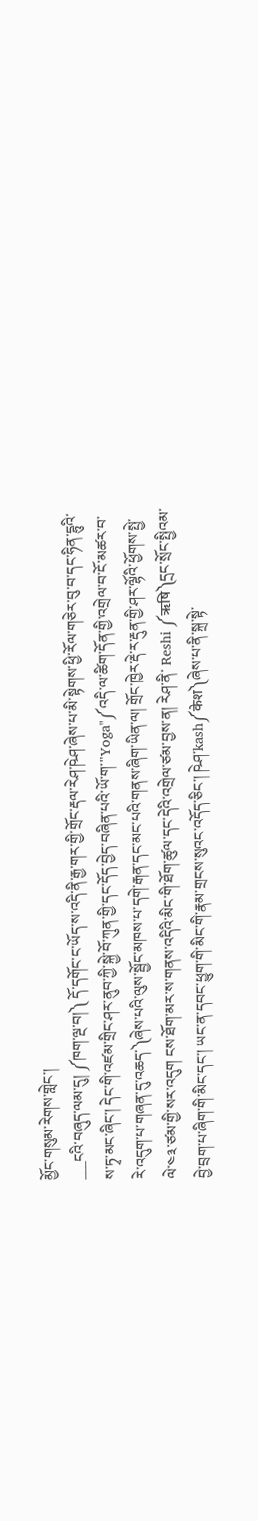མྱོང་གསུམ་རེགས་གླེང་།
___ངའི་བཞུད་ལམ་དུ། ༼ཁག་ལྔ་བ།༽ དོ་དགོང་ང་ཡོད་ས་འདི་ནི་རྒྱ་གར་གྱི་གྲོང་རྡལ་རེཤ་ཥེཤ་ཞེས་པ་མི་སྟེགས་ཕྱི་རོལ་གཅེར་བུ་བ་དང་ཧིན་དྷུའི་ས་ཏྭ་མང་ཞིང་། དེང་གི་འཛམ་གྲིང་ཤར་ནུབ་ཀྱི་སྐྱེ་བོ་ཀུན་གྱི་དང་དོད་བྱེད་བཞིན་པའི་ཡོ་ག་"Yoga"༼འདི་ལ་ཚིག་དོན་གྱི་འགྲེལ་བ་ངོ་མཚར་བ་རེ་འདུག་པ་གཞན་དུ་འཆད་༽ཞེས་པའི་ལུས་སྦྱོང་མཁས་པ་དགེ་རྒན་དང་མང་པའི་གནས་ཞིག་ཡིན་ལ། གྲོང་ཁྱེར་རྡེ་ར་རྡུན་གྱི་ཤར་ལྷོའི་ཕྱོགས་སྤྱེ་ལེ་༤༣་ཙམ་གྱི་སར་འདུག ངས་ཐོག་མར་ས་གནས་འདིའི་མིང་གི་ཐོག་ཚུལ་དང་དེའི་འགྲེལ་ཙམ་བྱས་ན། རེཤ་ནི་ Reshi ༼ऋषि༽དྲང་སྲོང་སྤྱིའམ་བྱེ་བྲག་པ་ཞིག་གི་མིང་དང་། ཡང་ན་དབང་ཕྱུག་གི་མིང་གི་རྣམ་གྲངས་སུའང་འདོད་ཅིང་། ཥེཤ་kash༼केश༽ཞེས་པ་ནི་སྐྲ་སྟེ་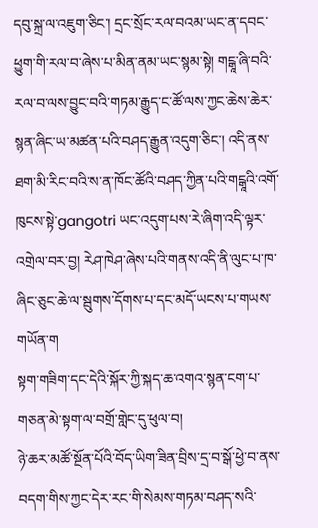དབུ་སྐྲ་ལ་འཇུག་ཅིང་། དྲང་སྲོང་རལ་བའམ་ཡང་ན་དབང་ཕྱུག་གི་རལ་བ་ཞེས་པ་མིན་ནམ་ཡང་སྙམ་སྟེ། གངྒཱ་ཞི་བའི་རལ་བ་ལས་བྱུང་བའི་གཏམ་རྒྱུད་ང་ཚོ་ལས་ཀྱང་ཆེས་ཆེར་སྙན་ཞིང་ཡ་མཚན་པའི་བཤད་རྒྱུན་འདུག་ཅིང་། འདི་ནས་ཐག་མི་རིང་བའི་ས་ན་ཁོང་ཚོའི་བཤད་ཀྱིན་པའི་གངྒཱའི་འགོ་ཁུངས་སྟེ་gangotri ཡང་འདུག་པས་རེ་ཞིག་འདི་ལྟར་འགྲེལ་བར་བྱ། རེཤ་ཁེཤ་ཞེས་པའི་གནས་འདི་ནི་ལུང་པ་ཁ་ཞིང་ཅུང་ཆེ་ལ་སྦུགས་དོགས་པ་དང་མདོ་ཡངས་པ་གཡས་གཡོན་ག
སྟག་གཟིག་དང་དེའི་སྐོར་ཀྱི་སྐད་ཆ་འགའ་སྙན་ངག་པ་གཅན་མེ་སྟག་ལ་བགྲོ་གླེང་དུ་ཕུལ་བ།
ཉེ་ཆར་མཚོ་སྔོན་པོའི་བོད་ཡིག་ཟིན་བྲིས་དྲ་བ་སྒོ་ཕྱེ་བ་ནས་བདག་གིས་ཀྱང་དེར་རང་གི་སེམས་གཏམ་བཤད་སའི་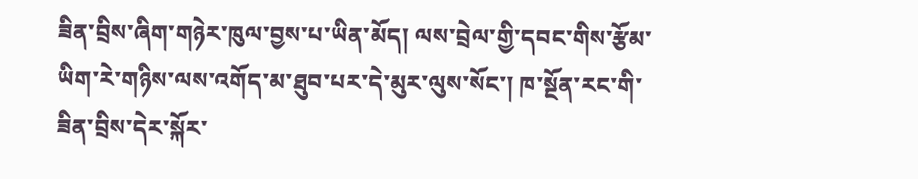ཟིན་བྲིས་ཞིག་གཉེར་ཁུལ་བྱས་པ་ཡིན་མོད། ལས་བྲེལ་གྱི་དབང་གིས་རྩོམ་ཡིག་རེ་གཉིས་ལས་འགོད་མ་ཐུབ་པར་དེ་མུར་ལུས་སོང་། ཁ་སྔོན་རང་གི་ཟིན་བྲིས་དེར་སྐོར་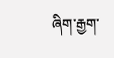ཞིག་རྒྱག་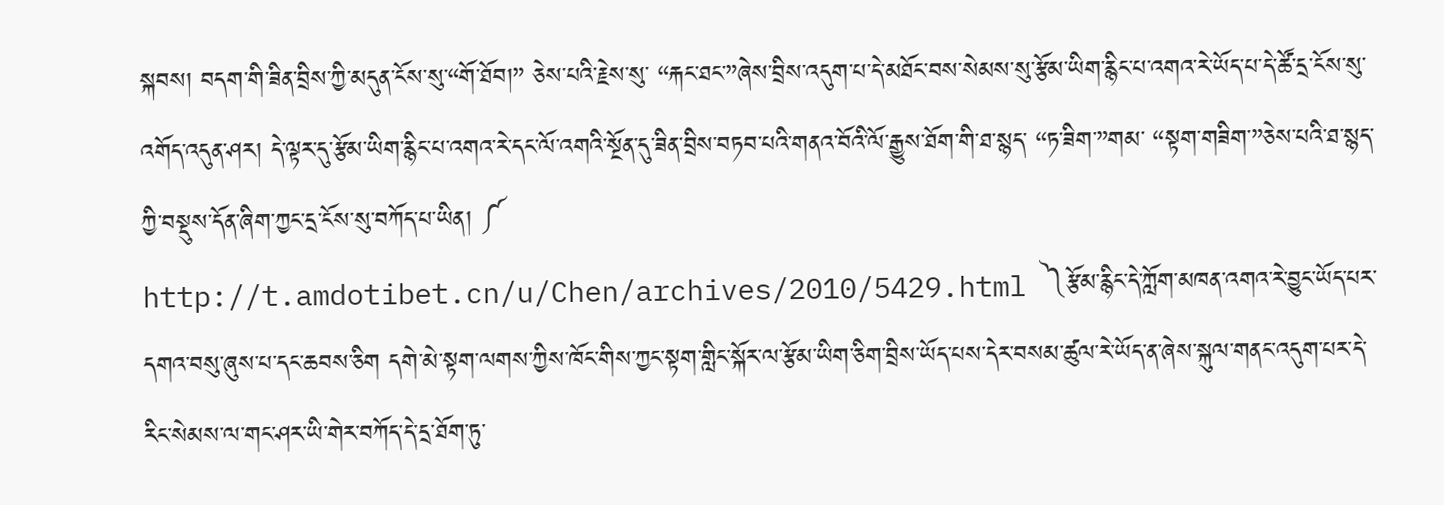སྐབས། བདག་གི་ཟིན་བྲིས་ཀྱི་མདུན་ངོས་སུ་“གོ་ཐོབ།” ཅེས་པའི་རྗེས་སུ་ “རྐང་ཐང་”ཞེས་བྲིས་འདུག་པ་དེ་མཐོང་བས་སེམས་སུ་རྩོམ་ཡིག་རྙིང་པ་འགའ་རེ་ཡོད་པ་དེ་ཚོ་དྲ་ངོས་སུ་འགོད་འདུན་ཤར། དེ་ལྟར་དུ་རྩོམ་ཡིག་རྙིང་པ་འགའ་རེ་དང་ལོ་འགའི་སྔོན་དུ་ཟིན་བྲིས་བཏབ་པའི་གནའ་བོའི་ལོ་རྒྱུས་ཐོག་གི་ཐ་སྙད་ “ཏ་ཟིག་”གམ་ “སྟག་གཟིག་”ཅེས་པའི་ཐ་སྙད་ཀྱི་བསྡུས་དོན་ཞིག་ཀྱང་དྲ་ངོས་སུ་བཀོད་པ་ཡིན། ༼ http://t.amdotibet.cn/u/Chen/archives/2010/5429.html ༽རྩོམ་རྙིང་དེ་ཀློག་མཁན་འགའ་རེ་བྱུང་ཡོད་པར་དགའ་བསུ་ཞུས་པ་དང་ཆབས་ཅིག དགེ་མེ་སྟག་ལགས་ཀྱིས་ཁོང་གིས་ཀྱང་སྟག་གླིང་སྐོར་ལ་རྩོམ་ཡིག་ཅིག་བྲིས་ཡོད་པས་དེར་བསམ་ཚུལ་རེ་ཡོད་ན་ཞེས་སྐུལ་གནང་འདུག་པར་དེ་རིང་སེམས་ལ་གང་ཤར་ཡི་གེར་བཀོད་དེ་དྲ་ཐོག་ཏུ་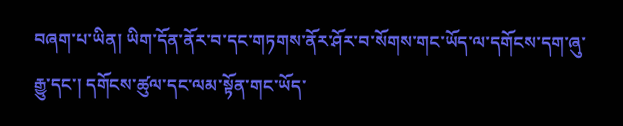བཞག་པ་ཡིན། ཡིག་དོན་ནོར་བ་དང་གཏགས་ནོར་ཤོར་བ་སོགས་གང་ཡོད་ལ་དགོངས་དག་ཞུ་རྒྱུ་དང་། དགོངས་ཚུལ་དང་ལམ་སྟོན་གང་ཡོད་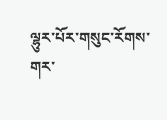ལྷུར་པོར་གསུང་རོགས་
གར་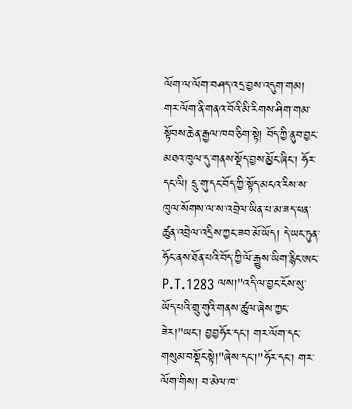ལོག་ལ་ལོག་བཤད་འདྲ་བྱས་འདུག་གམ།
གར་ལོག་ནི་གནའ་བོའི་མི་རིགས་ཤིག་གམ་སྟོབས་ཆེན་རྒྱལ་ཁབ་ཅིག་སྟེ། བོད་ཀྱི་ནུབ་བྱང་མཐའ་ཁུལ་དུ་གནས་སྡོད་བྱས་མྱོང་ཞིང་། ཧོར་དང་ལི། དྲུ་གུ་དང་བོད་ཀྱི་སྟོད་མངའ་རིས་ས་ཁུལ་སོགས་ལ་ས་འབྲེལ་ཡིན་པ་མ་ཟད་ཕན་ཚུན་འབྲེལ་འདྲིས་ཀྱང་ཟབ་མོ་ཡོད། དེ་ཡང་ཏུན་ཧོང་ནས་ཐོན་པའི་བོད་ཀྱི་ལོ་རྒྱུས་ཡིག་རྙིང་ཨང་P.T.1283 ལས།"འདི་ལ་བྱང་ངོས་སུ་ཡོད་པའི་གྲུ་གུའི་གནས་ཚུལ་ཞེས་ཀྱང་ཟེར།"ཡང་། བྱབྱཧོར་དང་། གར་ལོག་དང་གསུམ་བསྡོང་སྟེ།"ཞེས་དང་།"ཧོར་དང་། གར་ལོག་གིས། བ་མེལ་ཁ་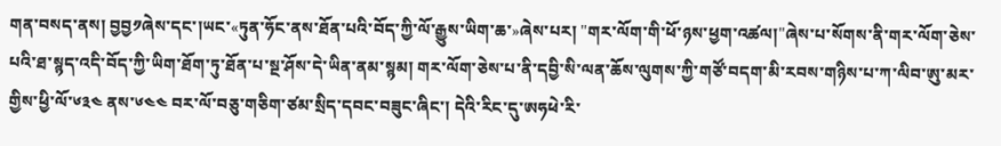གན་བསད་ནས། བྱབྱ༡ཞེས་དང་།ཡང་«ཏུན་ཧོང་ནས་ཐོན་པའི་བོད་ཀྱི་ལོ་རྒྱུས་ཡིག་ཆ་»ཞེས་པར། "གར་ལོག་གི་ཕོ་ཉས་ཕྱག་འཚལ།"ཞེས་པ་སོགས་ནི་གར་ལོག་ཅེས་པའི་ཐ་སྙད་འདི་བོད་ཀྱི་ཡིག་ཐོག་ཏུ་ཐོན་པ་སྔ་ཤོས་དེ་ཡིན་ནམ་སྙམ། གར་ལོག་ཅེས་པ་ནི་དབྱི་སི་ལན་ཆོས་ལུགས་ཀྱི་གཙོ་བདག་མི་རབས་གཉིས་པ་ཀ་ལིབ་ཨུ་མར་གྱིས་ཕྱི་ལོ་༦༣༤ ནས་༦༤༤ བར་ལོ་བཅུ་གཅིག་ཙམ་སྲིད་དབང་བཟུང་ཞིང་། དེའི་རིང་དུ་ཨཧཕེ་རི་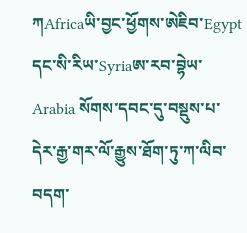ཀAfricaཡི་བྱང་ཕྱོགས་ཨེཇིབ་Egypt དང་སི་རིཡ་Syriaཨ་རབ་བྷེཡ་Arabia སོགས་དབང་དུ་བསྡུས་པ་དེར་རྒྱ་གར་ལོ་རྒྱུས་ཐོག་ཏུ་ཀ་ལིབ་བདག་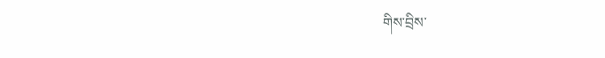གིས་བྲིས་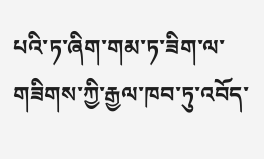པའི་ཏ་ཞིག་གམ་ཏ་ཟིག་ལ་གཟིགས་ཀྱི་རྒྱལ་ཁབ་ཏུ་འབོད་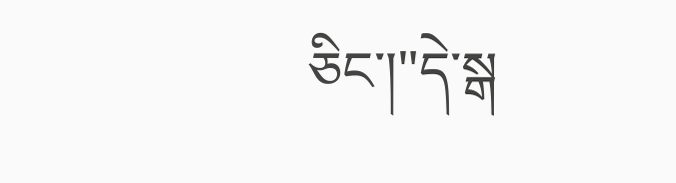ཅིང་།"དེ་སྒ